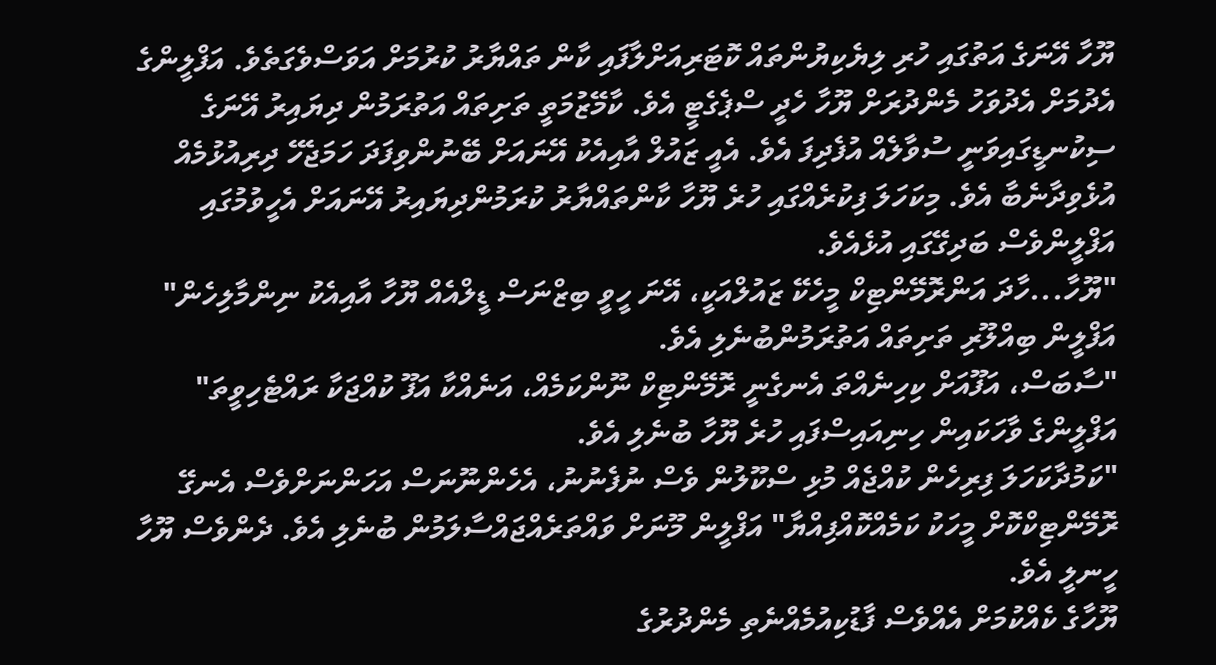ޔޫހާ އޭނަގެ އަތުގައި ހުރި ލިޔެކިޔުންތައް ކޮޓަރިއަށްލާފައި ކާން ތައްޔާރު ކުރުމަށް އަވަސްވެގަތެވެ. އަފްލީންގެ އެދުމަށް އެދުވަހު މެންދުރަށް ޔޫހާ ހެދީ ސްޕެގެޓީ އެވެ. ކާމޭޒުމަތީ ތަށިތައް އަތުރަމުން ދިޔައިރު އޭނަގެ ސިކުނޑީގައިވަނީ ސުވާލެއް އުފެދިފަ އެވެ. އެއީ ޒައުލް އާއިއެކު އޭނައަށް ބޭނުންވިފަދަ ހަމަޖެހޭ ދިރިއުޅުމެއް އުޅެވިދާނެބާ އެވެ. މިކަހަލަ ފިކުރެއްގައި ހުރެ ޔޫހާ ކާންތައްޔާރު ކުރަމުންދިޔައިރު އޭނައަށް އެހީވުމުގައި އަފްލީންވެސް ބަދިގޭގައި އުޅެއެވެ.
"ޔޫހާ...ހާދަ އަންރޮމޭންޓިކް މީހެކޭ ޒައުލްއަކީ، އޭނަ ހީވީ ބިޒްނަސް ޑީލްއެއް ޔޫހާ އާއިއެކު ނިންމާލިހެން" އަފްލީން ބިއްލޫރި ތަށިތައް އަތުރަމުންބުނެލި އެވެ.
"ސާބަސް، އަފޫއަށް ކިހިނެއްތަ އެނގެނީ ރޮމޭންޓިކް ނޫންކަމެއް، އަނެއްކާ އަފޫ ކުއްޖަކާ ރައްޓެހިވީތަ" އަފްލީންގެ ވާހަކައިން ހިނިއައިސްފައި ހުރެ ޔޫހާ ބުނެލި އެވެ.
"ކަމުދާކަހަލަ ފިރިހެން ކުއްޖެއް މުޅި ސްކޫލުން ވެސް ނުފެނުނު، އެހެންނޫނަސް އަހަންނަށްވެސް އެނގޭ ރޮމޭންޓިކްކޮށް މީހަކު ކަމެއްކޮއްފިއްޔާ" އަފްލީން މޫނަށް ވައްތަރެއްޖައްސާލަމުން ބުނެލި އެވެ. ދެންވެސް ޔޫހާ ހީނލީ އެވެ.
ޔޫހާގެ ކެއްކުމަށް އެއްވެސް ފާޑުކިއުމެއްނެތި މެންދުރުގެ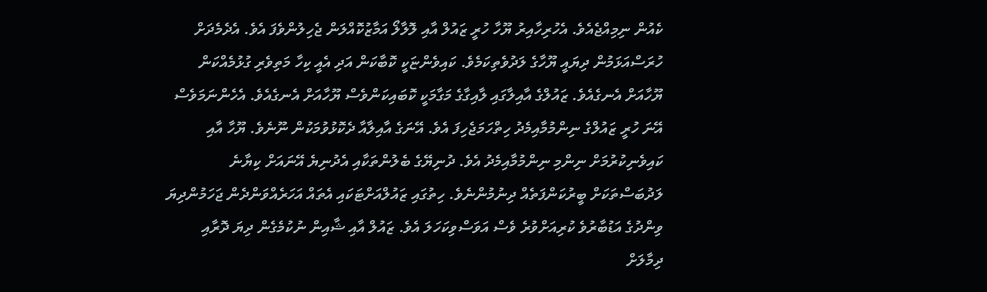ކެއުން ނިމިއްޖެއެވެ. އެހުރިހާއިރު ޔޫހާ ހުރީ ޒައުލް އާއި ލޮލާލޯ އަމާޒުކޮއްލަން ޖެހިލުންވެފަ އެވެ. އެދެމެދަށް ހުރަސްއަޅަމުން ދިޔައީ ޔޫހާގެ ލަދުވެތިކަމެވެ. ކައިވެންޏަކީ ކޮބާކަން އަދި އެއީ ކިހާ މަތިވެރި ގުޅުމެއްކަން ޔޫހާއަށް އެނގެއެވެ. ޒައުލްގެ އާއިލާގައި ލާއިގާގެ މަގާމަކީ ކޮބައިކަންވެސް ޔޫހާއަށް އެނގެއެވެ. އެހެންނަމަވެސް އޭނަ ހުރީ ޒައުލްގެ ނިންމުމާއިމެދު ހިތްހަމަޖެހިފަ އެވެ. އޭނަގެ އާއިލާއާ ދެކޮޅުވުމަކުން ނޫނެވެ. ޔޫހާ އާއި ކައިވެނިކުރުމަށް ނިންމި ނިންމުމާއިމެދު އެވެ. ދުނިޔޭގެ ބެލުންތަކާއި އެދުނިޔެ އޭނައަށް ކިޔާނެ ލަދުބަސްތަކަށް ބީރުކަންފަތެއް ދިނުމުންނެވެ. ހިތުގައި ޒައުލްއަށްޓަކައި އެތައް އަހަރެއްވަންދެން ޖަހަމުންދިޔަ ވިންދުގެ އަޑުބާރުވެ ކުރިއަށްވުރެ ވެސް އަވަސްވިކަހަލަ އެވެ. ޒައުލް އާއި ޝާއިން ނުކުމެގެން ދިޔަ ދޮރާއި ދިމާލަށް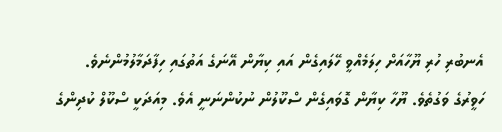އެނބުރި ހުރި ޔޫހާއަށް ހިލަމެއްވީ ހޭލައިގެން އައި ކިޔާން އޭނަގެ އަތުގައި ހިފާދަމާލުމުންނެވެ.
ހަވީރުގެ ވަގުތެވެ. ޔޫހާ ކިޔާން ގޮވައިގެން ސްކޫލުން ނުކުންނަނީ އެވެ. މިއަދަކީ ސްކޫލް ކުދިންގެ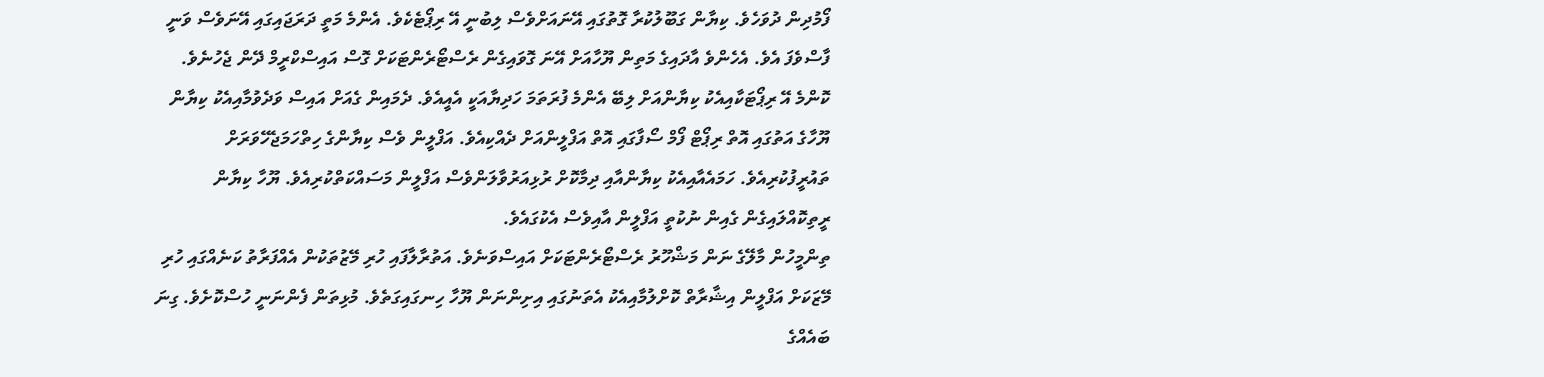ފޯމުދިން ދުވަހެވެ. ކިޔާން ގަބޫލުކުރާ ގޮތުގައި އޭނައަށްވެސް ލިބުނީ އޭ ރިޕޯޓެކެވެ. އެންމެ މަތީ ދަރަޖައިގައި އޭނަވެސް ވަނީ ފާސްވެފަ އެވެ. އެހެންވެ އާދައިގެ މަތިން ޔޫހާއަށް އޭނަ ގޮވައިގެން ރެސްޓޯރެންޓަކަށް ގޮސް އައިސްކްރީމް ދޭން ޖެހުނެވެ. ކޮންމެ އޭ ރިޕޯޓަކާއިއެކު ކިޔާންއަށް ލިބޭ އެންމެ ފުރަތަމަ ހަދިޔާއަކީ އެއީއެވެ. ދެމައިން ގެއަށް އައިސް ވަދެވުމާއިއެކު ކިޔާން ޔޫހާގެ އަތުގައި އޮތް ރިޕޯޓް ފޯމް ސޯފާގައި އޮތް އަފްލީންއަށް ދެއްކިއެވެ. އަފްލީން ވެސް ކިޔާންގެ ހިތްހަމަޖެހޭވަރަށް ތައުރީފުކުރިއެވެ. ހަމައެއާއިއެކު ކިޔާންއާއި ދިމާކޮށް ރުޅިއަރުވާލަންވެސް އަފްލީން މަސައްކަތްކުރިއެވެ. ޔޫހާ ކިޔާން ރީތިކޮއްލައިގެން ގެއިން ނުކުތީ އަފްލީން އާއިވެސް އެކުގައެވެ.
ތިންމީހުން މާލޭގެ ނަން މަޝްހޫރު ރެސްޓޯރެންޓަކަށް އައިސްވަނެވެ. އަތުރާލާފައި ހުރި މޭޒުތަކުން އެއްފަރާތު ކަނެއްގައި ހުރި މޭޒަކަށް އަފްލީން އިޝާރާތް ކޮށްލުމާއިއެކު އެތަނުގައި އިށިންނަން ޔޫހާ ހިނގައިގަތެވެ. މުޅިތަން ފެންނަނީ ހުސްކޮށެވެ. ގިނަ ބައެއްގެ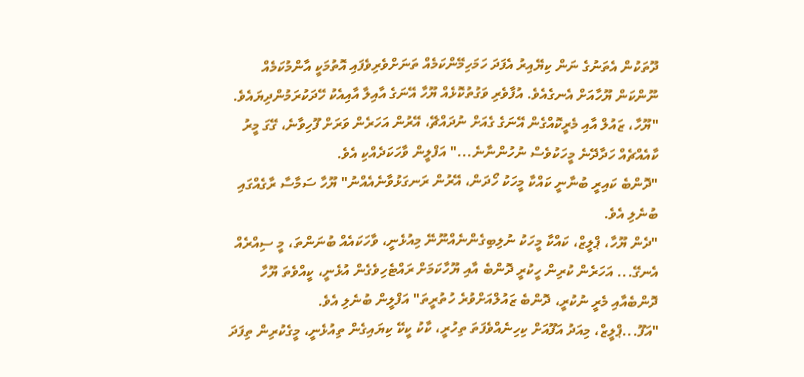ދޫތަކުން އެތަނުގެ ނަން ކިޔޭއިރު އެފަދަ ހަމަހިމޭންކަމެއް ތަނަށްވެރިވެފައި އޮތުމަކީ އާންމުކަމެއް ނޫންކަން ޔޫހާއަށް އެނގެއެވެ. އުފާވެރި ވަގުތުކޮޅެއް ޔޫހާ އޭނަގެ އާއިލާ އާއިއެކު ހޭދަކުރަމުންދިޔައެވެ.
"ޔޫހާ، ޒައުލް އާއި މެރީކޮއްގެން އޭނަގެ ގެއަށް ނުދައްޗޭ، އޭރުން އަހަރެން ވަރަށް ފޫހިވާނެ، ގޭގަ މީރު ކާއެއްޗެއް ހަދާދޭނެ މީހަކުވެސް ނުހުންނާނެ..." އަފްލީން ވާހަކަދެއްކި އެވެ.
"ދޮންބެ ކައިރީ ބުނާނީ ކައްކާ މީހަކު ހޯދަން، އޭރުން ރަނގަޅުވާނެއެއްނު" ޔޫހާ ސަމާސާ ރާގެއްގައި ބުނެލި އެވެ.
"ދެން ޔޫހާ، ޕްލީޒް، ކައްކާ މީހަކު ނުލިބިގެންނެއްނޫނޭ މިއުޅެނީ، ވާހަކައެއް ބުނަންތަ، މީ ސިއްރެއް އެނގޭ... އަހަރެން ކުރިން ހީކުރީ ދޮންބެ އާއި ޔޫހާކަމަށް ރައްޓެހިވެގެން އުޅެނީ، ކީއްވެތަ ޔޫހާ ދޮންބެއާއި މެރީ ނުކުރީ، ދޮންބެ ޒައުލްއަށްވުރެ ހުތުރީތަ" އަފްލީން ބުނެލި އެވެ.
"އަފޫ...ޕްލީޒް، މިއަދު އަފޫއަށް ކިހިނެއްވެފަތަ ތިހުރީ، ކާކު ކީކޭ ކިޔައިގެން ތިއުޅެނީ، މީގެކުރިން ތިފަދަ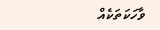ވާހަކަތަކެއް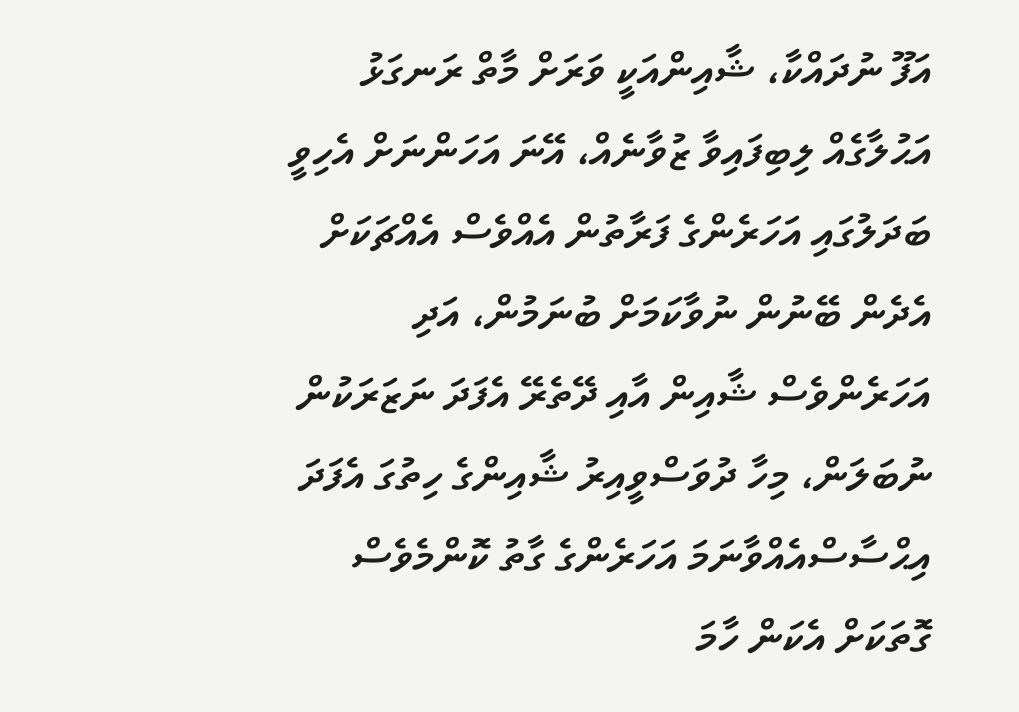އަފޫ ނުދައްކާ، ޝާއިންއަކީ ވަރަށް މާތް ރަނގަޅު އަޙުލާގެއް ލިބިފައިވާ ޒުވާނެއް، އޭނަ އަހަންނަށް އެހިވީ ބަދަލުގައި އަހަރެންގެ ފަރާތުން އެއްވެސް އެއްޗަކަށް އެދެން ބޭނުން ނުވާކަމަށް ބުނަމުން، އަދި އަހަރެންވެސް ޝާއިން އާއި ދޭތެރޭ އެފަދަ ނަޒަރަކުން ނުބަލަން، މިހާ ދުވަސްވީއިރު ޝާއިންގެ ހިތުގަ އެފަދަ އިޙްސާސްއެއްވާނަމަ އަހަރެންގެ ގާތު ކޮންމެވެސް ގޮތަކަށް އެކަން ހާމަ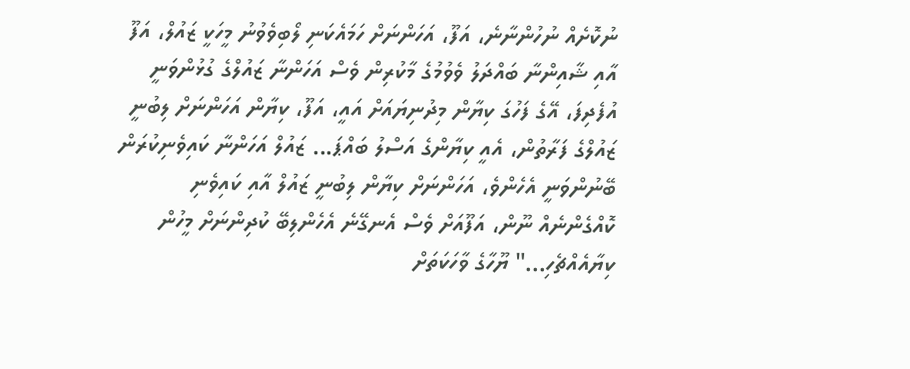ނުކޮށެއް ނުހުންނާނެ، އަފޫ، އަހަންނަށް ހަމައެކަނި ލޯބިވެވުނު މީހަކީ ޒައުލް، އަފޫ އާއި ޝާއިންނާ ބައްދަލު ވެވުމުގެ މާކުރިން ވެސް އަހަންނާ ޒައުލްގެ ގުޅުންވަނީ އުފެދިފަ، އޭގެ ފަހުގަ ކިޔާން މިދުނިޔައަށް އައީ، އަފޫ، ކިޔާން އަހަންނަށް ލިބުނީ ޒައުލްގެ ފަރާތުން، އެއީ ކިޔާންގެ އަސްލު ބައްޕަ... ޒައުލް އަހަންނާ ކައިވެނިކުރަން ބޭނުންވަނީ އެހެންވެ، އަހަންނަށް ކިޔާން ލިބުނީ ޒައުލް އާއި ކައިވެނި ކޮއްގެންނެއް ނޫން، އަފޫއަށް ވެސް އެނގޭނެ އެހެންލިބޭ ކުދިންނަށް މީހުން ކިޔާއެއްޗެހި..." ޔޫހާގެ ވާހަކަތަށް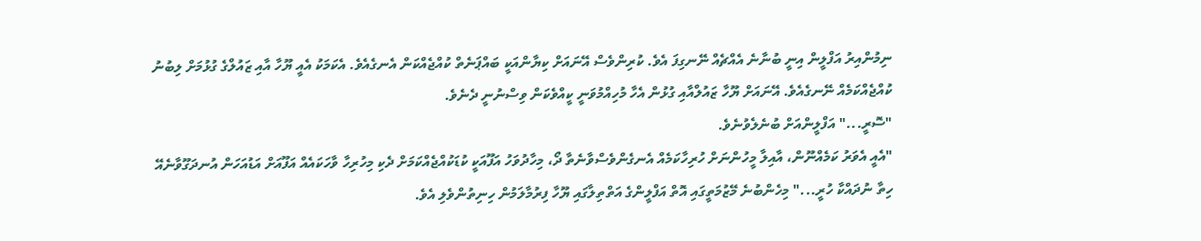ނިމުންއިރު އަފްލީން އިނީ ބުނާނެ އެއްޗެއް ނޭނގިފަ އެވެ. ކުރިންވެސް އޭނައަށް ކިޔާންއަކީ ބައްޕަނެތް ކުއްޖެއްކަން އެނގެއެވެ. އެކަމަކު އެއީ ޔޫހާ އާއި ޒައުލްގެ ގުޅުމަށް ލިބުނު ކުއްޖެއްކަމެއް ނޭނގެއެވެ. އޭނައަށް ޔޫހާ ޒައުލްއާއި ގުޅުން އެހާ މުހިއްމުވަނީ ކީއްވެކަން ވިސްނުނީ ދެނެވެ.
"ސޮރީ..." އަފްލީންއަށް ބުނެލެވުނެވެ.
"އެއީ އެވަރު ކަމެއްނޫން، އާއިލާ މީހުންނަށް ހުރިހާކަމެއް އެނގެންވެސްވާނެތާ ދޯ، މިހާދުވަހު އަފޫއަކީ ކުޑަކުއްޖެއްކަމަށް ދެކި މިހުރިހާ ވާހަކައެއް އަފޫއަށް އަޑުއަހަން އުނދަގޫވާނެއޭ ހިތާ ނުދައްކާ ހުރީ..." މިހެންބުނެ މޭޒުމަތީގައި އޮތް އަފްލީންގެ އަތްތިލާގައި ޔޫހާ ފިރުމާލަމުން ހިނިތުންވެލި އެވެ.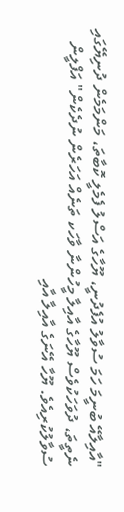"އާއިލާއޭ ބުނީމަ ހަމަ ސުވާލު އުފެދުނީ، ޔޫހާގެ އަސްލު ފެމެލީ ކޮބާތަ، މަންމަމެން ދުނިޔޭގައި ނެތީތަ، ދުވަހަކުވެސް ޔޫހާގެ އާއިލާ މީހުންނާ ވާހަކ ތަނެއް އަހަރެން ނުދެކެން" އަފްލީން ސުވާލުކުރިއެވެ. ޔޫހާ އޭނަގެ އާއިލާ އާއި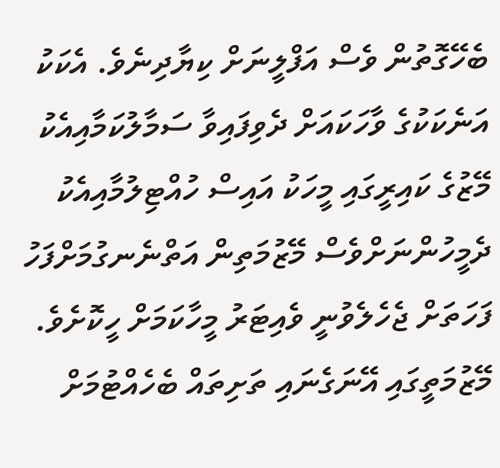ބެހޭގޮތުން ވެސް އަފްލީނަށް ކިޔާދިނެވެ. އެކަކު އަނެކަކުގެ ވާހަކައަށް ދެވިފައިވާ ސަމާލުކަމާއިއެކު މޭޒުގެ ކައިރީގައި މީހަކު އައިސް ހުއްޓިލުމާއިއެކު ދެމީހުންނަށްވެސް މޭޒުމަތިން އަތްނެނގުމަށްފަހު ފަހަތަށް ޖެހެލެވުނީ ވެއިޓަރު މީހާކަމަށް ހީކޮށެވެ. މޭޒުމަތީގައި އޭނަގެނައި ތަށިތައް ބެހެއްޓުމަށް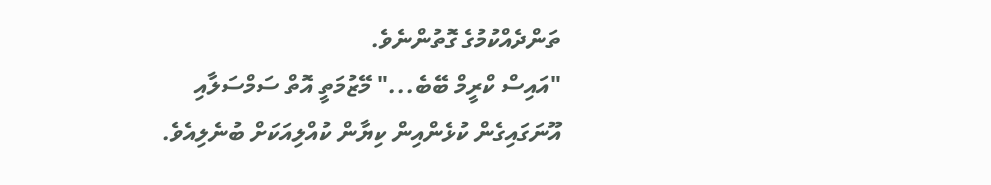ތަންދެއްކުމުގެ ގޮތުންނެވެ.
"އައިސް ކްރީމް ބޭބެ..." މޭޒުމަތީ އޮތް ސަމްސަލާއި އޫނަގައިގެން ކުޅެންއިން ކިޔާން ކުއްލިއަކަށް ބުނެލިއެވެ.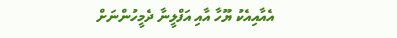އެއާއިއެކު ޔޫހާ އާއި އަފްލީނާ ދެމީހުންނަށް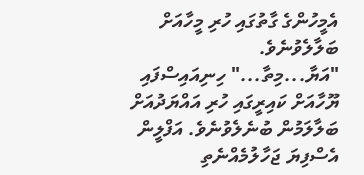އެމީހުންގެ ގާތުގައި ހުރި މީހާއަށް ބަލާލެވުނެވެ.
"އަޔާ...މިތާ..." ހިނިއައިސްފައި ޔޫހާއަށް ކައިރީގައި ހުރި އައްޔަދުއަށް ބަލާލަމުން ބުނެލެވުނެވެ. އަފްލީން އެސްފިޔަ ޖަހާލުމެއްނެތި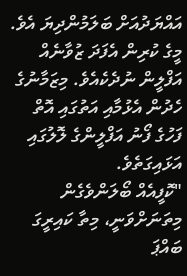އައްޔަދުއަށް ބަލަމުންދިޔަ އެވެ. މީގެ ކުރިން އެފަދަ ޒުވާނެއް އަފްލީން ނުދެކެއެވެ. މިޒަމާނުގެ ހެދުން އެޅުމާއި އަތުގައި އޮތް ފަހުގެ ފޯނު އަފްލީންގެ ލޮލުގައި އަޅައިގަތެވެ.
"ކޮފީއެއް ބޯލަންވެގެން މިތަނަށްވަނީ، މިތާ ކައިރީގަ ބައްޕަ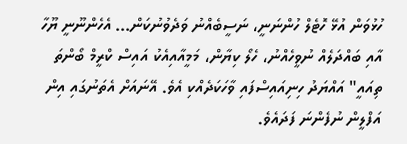ހުޅުވަން އުޅޭ ހޮޓެލް ހުންނަނީ، ނަސީބެއްނު ވަދެވުނުކަން... އެހެންނޫނީ ޔޫހާ އާއި ބައްދަލެއް ނުވީހެއްނު، ހެލޯ ކިޔާން، މަމީއާއިއެކު އައިސް ކްރީމް ބޯންތަ ތިއައީ" އައްޔަދު ހިނިއައިސްފައި ވާހަކަދެއްކި އެވެ. އޭނައަށް އެތަނުގައި އިން އަފްލީން ނުފެންނަ ފަދައެވެ.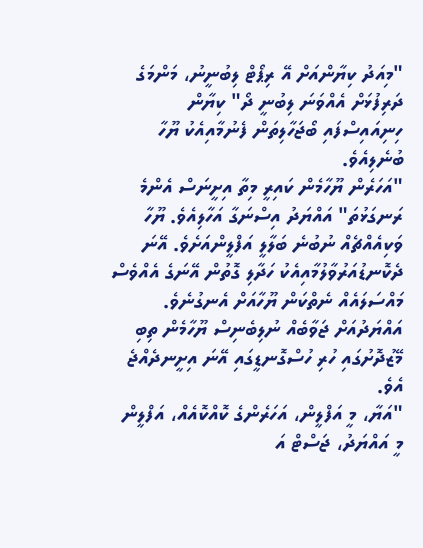"މިއަދު ކިޔާންއަށް އޭ ރިޕޯޓް ލިބުނީނު، މަންމަގެ ދަރިފުޅަށް އެއްވަނަ ލިބުނީ ދޯ" ކިޔާން ހިނިއައިސްފައި ބޯޖަހާލިތަން ފެނުމާއިއެކު ޔޫހާ ބުނެލިއެވެ.
"އަހަރެން ޔޫހާމެން ކައިރީ މިތާ އިށީނަސް އެންމެ ރަނގަޅުތަ" އައްޔަދު އިސްނަގާ އަހާލިއެވެ. ޔޫހާ ވަކިއެއްޗެއް ނުބުނެ ބަލާލީ އަފްލީންއަށެވެ. އޭނަ ދެކޮނޑުއަރުވާލުމާއިއެކު ހަދާލި ގޮތުން އޭނަގެ އެއްވެސް މައްސަލައެއް ނެތްކަން ޔޫހާއަށް އެނގުނެވެ. އައްޔަދުއަށް ޖަވާބެއް ނުލިބެނިސް ޔޫހާމެން ތިބި މޭޒުދޮށުގައި ހުރި ހުސްގޮނޑީގައި އޭނަ އިށީނދެއްޖެ އެވެ.
"އަޔާ، މީ އަފްލީން، އަހަރެންގެ ކޮއްކޮއެއް، އަފްލީން މީ އައްޔަދު، ޖަސްޓް އަ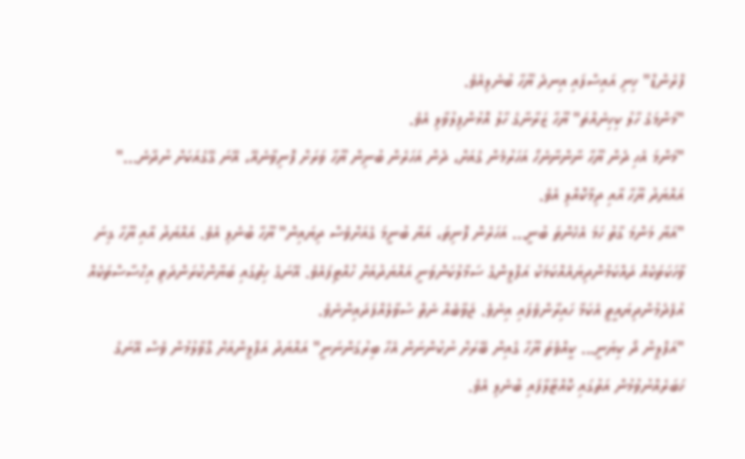ފްރެންޑް" ހިނި އައިސްފައި އިނދެ ޔޫހާ ބުނެލިއެވެ.
"މަންމަގެ ހާލު ކިހިނެއްތަ" ޔޫހާ ޒަރާނާގެ ހާލު އޮޅުންފިލުވާލި އެވެ.
"މަންމަ އެހި ދެން ޔޫހާ ނާންނާނެހޯ އަހަރުމެން ގެއަށް، ދެން އަހަރެން ބުނިން ޔޫހާ ވަރަށް ފޮނިވާނެއޭ، އޭނަ ގޭގެއަކަށް ނުދާނެ..." އައްޔަދު ޔޫހާ އާއި ދިމާކޮއްލި އެވެ.
"އަޔާ މަންމަ ގާތު ހަމަ އެހެންތަ ބުނީ... އަހަރެން ފޮނިތަ، އަޔާ ބުނީމަ ގެއަށްވެސް ދިޔައިން" ޔޫހާ ބުނެލި އެވެ. އައްޔަދު އާއި ޔޫހާ ގިނަ ވާހަކަތަކެއް ދައްކަމުންދިޔައެއްކަމަކު އަފްލީންގެ ސަމާލުކަންވަނީ އައްޔަދުއަށް ހުއްޓިފައެވެ. އޭނަގެ ހިތުގައި ބަޔާންކުރަންދަތި އިޙްސާސްތަކެއް އުފެދެމުންދިޔައީތީ އެކަމާ ހައިރާންވެފައި އިނެވެ. ޖަވާބެއް ނެތް ސުވާލެއްފަދައިންނެވެ.
"އަފްލީން ދޯ ކިޔަނީ... ކީއްވެތަ ޔޫހާ ގެއިން ބޭރަށް ނުކުންނަން އެހާ ބިރުގަންނަނީ" އައްޔަދު އަފްލީންއަށް ގޮވާލުމުން ވެސް އޭނަގެ ޚަބަރެއްނުވުމުން އަތުގައި ކޮއްޓާލާފައި ބުނެލި އެވެ.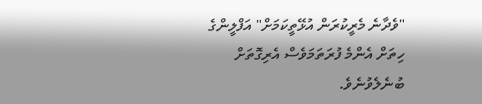"ވެދާނެ މެރީކުރަން އުޅޭތީކަމަށް" އަފްލީންގެ ހިތަށް އެންމެ ފުރަތަމަވެސް އެރިގޮތަށް ބުނެލެވުނެވެ.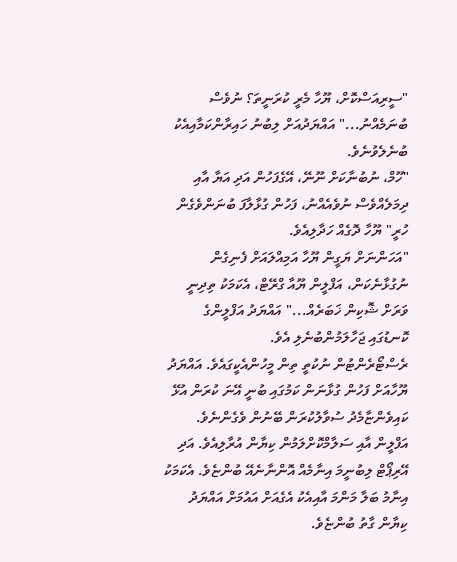"ސީރިއަސްކޮށް، ޔޫހާ މެރީ ކުރަނީތަ؟ ނުވެސް ބުނަމެއްނު..." އައްޔަދުއަށް ލިބުނު ހައިރާންކަމާއިއެކު ބުނެލެވުނެވެ.
"ހޫމް، ނުބުނާކަށް ނޫނޭ، އޭގެފަހުން އަދި އަޔާ އާއި ދިމަލެއްވެސް ނުވެއެއްނު، ފަހުން ގުޅާލާފަ ބުނަންވެގެން ހުރީ" ޔޫހާ ދޮގެއް ހަދާލިއެވެ.
"އަހަންނަށް ޔަގީން ޔޫހާ އަމިއްލައަށް ފެނިގެން ނުގުޅާނެކަން، އަފްލީން ޔޫއާ ގްރޭޓް، އެކަމަކު ތިދިނީ ވަރަށް ޝޮކިން ޚަބަރެއް..." އައްޔަދު އަފްލީންގެ ކޮނޑުގައި ޖަހާލަމުންބުނެލި އެވެ.
ރެސްޓޯރެންޓުން ނުކުތީ ތިން މީހުންއެކީގައެވެ. އައްޔަދު ޔޫހާއަށް ފަހުން ގުޅާނަން ކަމުގައި ބުނީ އޭނަ ކުރަން އުޅޭ ކައިވެންޏާމެދު ސުވާލުކުރަން ބޭނުން ވެގެންނެވެ. އަފްލީން އާއި ސަލާމްކޮށްލަމުން ކިޔާން އުރާލިއެވެ. އަދި އޭރިޕޯޓް ލިބުނީމަ އިނާމެއް އޮންނާނެއޭ ބުންޏެވެ. އެކަމަކު އިނާމު ބަލާ މަންމަ އާއިއެކު އެގެއަށް އައުމަށް އައްޔަދު ކިޔާން ގާތު ބުންޏެވެ.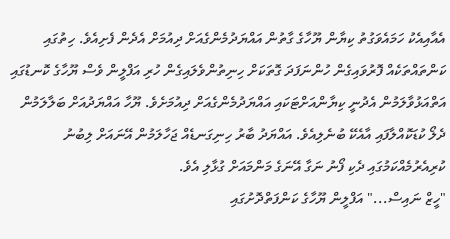އެއާއިއެކު ހަމައެވަގުތު ކިޔާން ޔޫހާގެ ގާތުން އައްޔަދުމެންގެއަށް ދިއުމަށް އެދެން ފެށިއެވެ. ހިތުގައި ކަންތައްތަކެއް ފޮރުވައިގެން ހުންނަފަދަ ގޮތަކަށް ހިނިތުންވެލައިގެން ހުރި އަފްލީން ވެސް ޔޫހާގެ ކޮނޑުގައި އަތްއަޅުވާލަމުން އެދުނީ ކިޔާންއަށްޓަކައި އައްޔަދުމެންގެއަށް ދިއުމަށެވެ. ޔޫހާ އައްޔަދުއަށް ބަލާލަމުން ދެލޯ ކުޑަކޮއްލާފައި އާއެކޭ ބުނެލިއެވެ. އައްޔަދު ބާރު ހިނިގަނޑެއް ޖަހާލަމުން އޭނައަށް ލިބުނު ކުރިއެރުމެއްކަމުގައި ދެކި ފޯނު ނަގާ އޭނަގެ މަންމައަށް ގުޅާލި އެވެ.
"ހީޒް ނައިސް..." އަފްލީން ޔޫހާގެ ކަންފަތްދޮށުގައި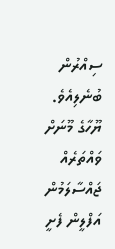ސިއްރުން ބުނެލިއެވެ. ޔޫހާގެ މޫނަށް ވައްތަރެއް ޖައްސާލަމުން އަފްލީން ފެށީ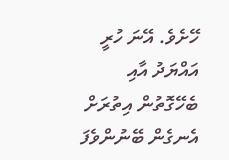ހޭށެވެ. އޭނަ ހުރީ އައްޔަދު އާއި ބެހޭގޮތުން އިތުރަށް އެނގެން ބޭނުންވެފަ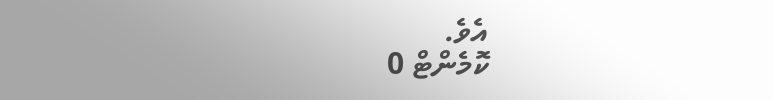އެވެ.
ކޮމެންޓް 0